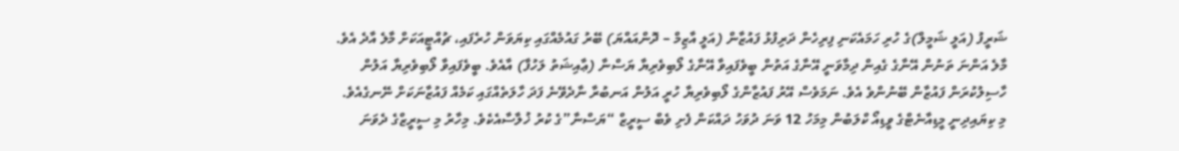ޝަރީފު (އަލީ ޝަމީލް)ގެ ހުރި ހަމައެކަނި ފިރިހެން ދަރިފުޅު ފައުޒާން (އަލީ އާޒިމް – ދޮންއައްޔަ) ބޭރު ގައުމެއްގައި ކިޔަވަން ހުރެފައި، ޗުއްޓީއަކަށް މާލެ އާދެ އެވެ. މާލެ އަންނަ ތަނުން އޭނާގެ ގެއިން ދިމާވަނީ އޭނާގެ އަތުން ބީވެފައިވާ އޭނާގެ ލޯބިވެރިޔާ ޔަސްނާ (ޢާއިޝަތު ލަހުފާ) އާއެވެ. ބީވެފައިވާ ލޯބިވެރިޔާ އަލުން ހާސިލުކުރަން ފައުޒާން ބޭނުންވެ އެވެ. ނަމަވެސް އޭރު ފައުޒާންގެ ލޯބިވެރިޔާ ހުރީ އަލުން އަނބުރާ ނާދެވޭނެ ފަދަ ހާލަތެއްގައި ކަމެއް ފައުޒާނަކަށް ނޭނގެއެވެ.
މި ކިޔައިދިނީ މީޑިއާނެޓްގެ ވީޑިއޯ ކްލަބުން މިމަހު 12 ވަނަ ދުވަހު ދައްކަން ފެށި ވެބް ސީރީޒް “ޔަސްނާ”ގެ ކުރު ޚުލާސާއެކެވެ. މިހާރު މި ސީރީޒްގެ ދެވަނަ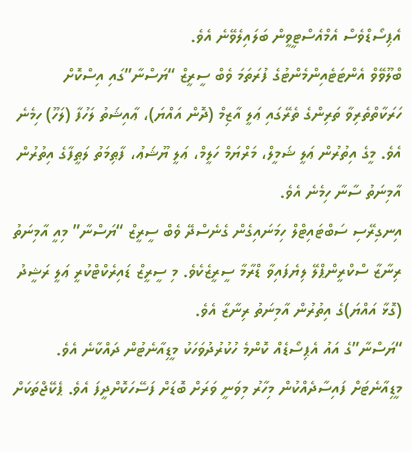އެޕިސޯޑްވެސް އެމްއެސްޓީވީން ބަލައިލެވޭނެ އެވެ.
ބްލޫވޭވް އެންޓަޓެއިންމެންޓުގެ ފުރަތަމަ ވެބް ސީރީޒް “ޔަސްނާ”ގައި އިސްކޮށް ހަރަކާތްތެރިވާ ތަރިންގެ ތެރޭގައި ޢަލީ އާޒިމް (ދޮން އައްޔަ)، ޢާއިޝަތު ލަހުފާ (ލަހޫ) ހިމެނެ އެވެ. މީގެ އިތުރުން ޢަލީ ޝަމީލް، މަރްޔަމް ހަލީމް، ޢަލީ ޔޫޝަޢު، ފާޠިމަތު ލަޠީފާގެ އިތުރުން އާމިނަތު ސާނާ ހިމެނެ އެވެ.
އިނގިރޭސި ސަބްޓައިޓްލް ހިމަނައިގެން ގެނެސްދޭ ވެބް ސީރީޒް “ޔަސްނާ” މިއީ އާމިނަތު ރިނާޒާ ސްކްރީންޕްލޭ ލިޔެފައިވާ ޑްރާމާ ސީރީޒެކެވެ. މި ސީރީޒް ޑައިރެކްޓްކުރީ ޢަލީ ރަޝީދު (ގޮޅާ އައްޔަ)ގެ އިތުރުން އާމިނަތު ރިނާޒާ އެވެ.
“ޔަސްނާ”ގެ އައު އެޕިސޯޑެއް ކޮންމެ ހުކުރުދުވަހަކު މީޑިއާނެޓުން ދައްކާނެ އެވެ.
މީޑިއާނެޓަށް ފައިސާދެއްކުން މިހާރު މިވަނީ ވަރަށް ބޮޑަށް ފަސޭހަކޮށްދީފަ އެވެ. ޕެކޭޖްތަކަށް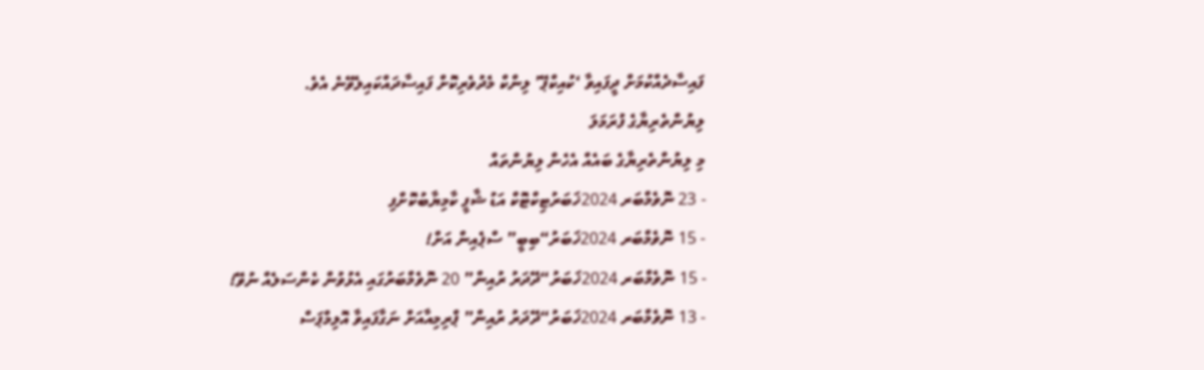ފައިސާދެއްކުމަށް ދީފައިވާ ‘ކުއިކްޕޭ’ ލިންކް މެދުވެރިކޮށް ފައިސާދައްކައިލެވޭނެ އެވެ.
ލިޔުންތެރިޔާގެ ފުރަމަލަ
މި ލިޔުންތެރިޔާގެ ބައެއް އެހެން ލިޔުންތައް
- 23 ނޮވެމްބަރ 2024ޚަބަރުޓިކްޓޮކް އަޑު ޝާފީ ކާމިޔާބުކޮށްފި
- 15 ނޮވެމްބަރ 2024ޚަބަރު“ބިބީ” ސްޕެއިން އަށް!
- 15 ނޮވެމްބަރ 2024ޚަބަރު“ދޭދަރު ރުއިން” 20 ނޮވެމްބަރުގައި އެޅުވުން ކެންސަލެއް ނުވޭ!
- 13 ނޮވެމްބަރ 2024ޚަބަރު“ދޭދަރު ރުއިން” ޕްރިމިއާއަށް ނަގާފައިވާ އޮލިމްޕަސް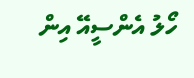ހޯލު އެންސީއޭ އިން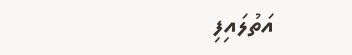އަތުލައިފި